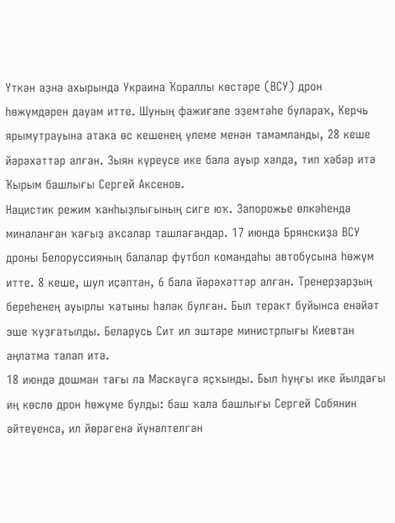Үткән аҙна ахырында Украина Ҡораллы көстәре (ВСУ) дрон һөжүмдәрен дауам итте. Шуның фажиғәле эҙемтәһе булараҡ, Керчь ярымутрауына атака өс кешенең үлеме менән тамамланды, 28 кеше йәрәхәттәр алған. Зыян күреүсе ике бала ауыр хәлдә, тип хәбәр итә Ҡырым башлығы Сергей Аксенов.
Нацистик режим ҡанһыҙлығының сиге юҡ. Запорожье өлкәһендә миналанған ҡағыҙ аҡсалар ташлағандар. 17 июндә Брянскиҙа ВСУ дроны Белоруссияның балалар футбол командаһы автобусына һөжүм итте. 8 кеше, шул иҫәптән, 6 бала йәрәхәттәр алған. Тренерҙарҙың береһенең ауырлы ҡатыны һәләк булған. Был теракт буйынса енәйәт эше ҡуҙғатылды. Беларусь Сит ил эштәре министрлығы Киевтан аңлатма талап итә.
18 июндә дошман тағы ла Мәскәүгә яҫҡынды. Был һуңғы ике йылдағы иң көслө дрон һөжүме булды: баш ҡала башлығы Сергей Собянин әйтеүенсә, ил йөрәгенә йүнәлтелгән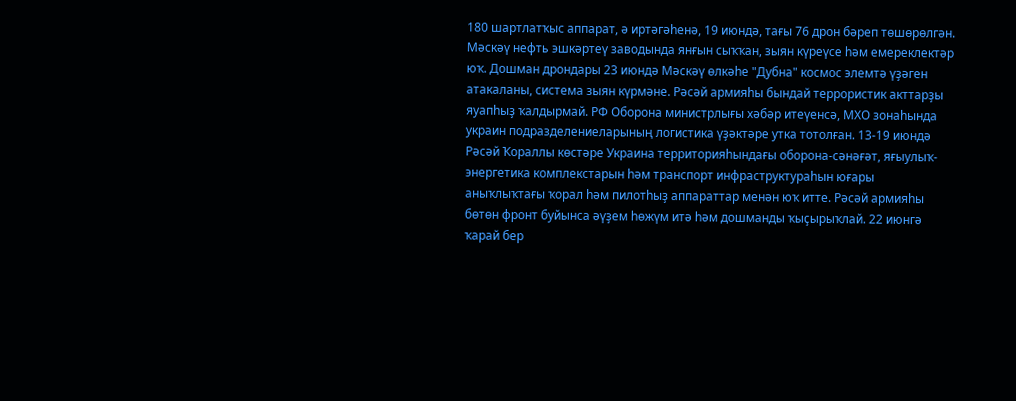180 шартлатҡыс аппарат, ә иртәгәһенә, 19 июндә, тағы 76 дрон бәреп төшөрөлгән. Мәскәү нефть эшкәртеү заводында янғын сыҡҡан, зыян күреүсе һәм емереклектәр юҡ. Дошман дрондары 23 июндә Мәскәү өлкәһе "Дубна" космос элемтә үҙәген атакаланы, система зыян күрмәне. Рәсәй армияһы бындай террористик акттарҙы яуапһыҙ ҡалдырмай. РФ Оборона министрлығы хәбәр итеүенсә, МХО зонаһында украин подразделениеларының логистика үҙәктәре утка тотолған. 13-19 июндә Рәсәй Ҡораллы көстәре Украина территорияһындағы оборона-сәнәғәт, яғыулыҡ-энергетика комплекстарын һәм транспорт инфраструктураһын юғары аныҡлыҡтағы ҡорал һәм пилотһыҙ аппараттар менән юҡ итте. Рәсәй армияһы бөтөн фронт буйынса әүҙем һөжүм итә һәм дошманды ҡыҫырыҡлай. 22 июнгә ҡарай бер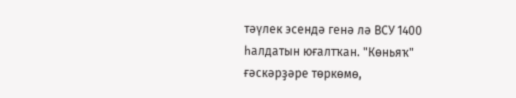тәүлек эсендә генә лә ВСУ 1400 һалдатын юғалтҡан. "Көньяҡ" ғәскәрҙәре төркөмө,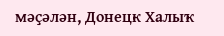мәҫәлән, Донецк Халыҡ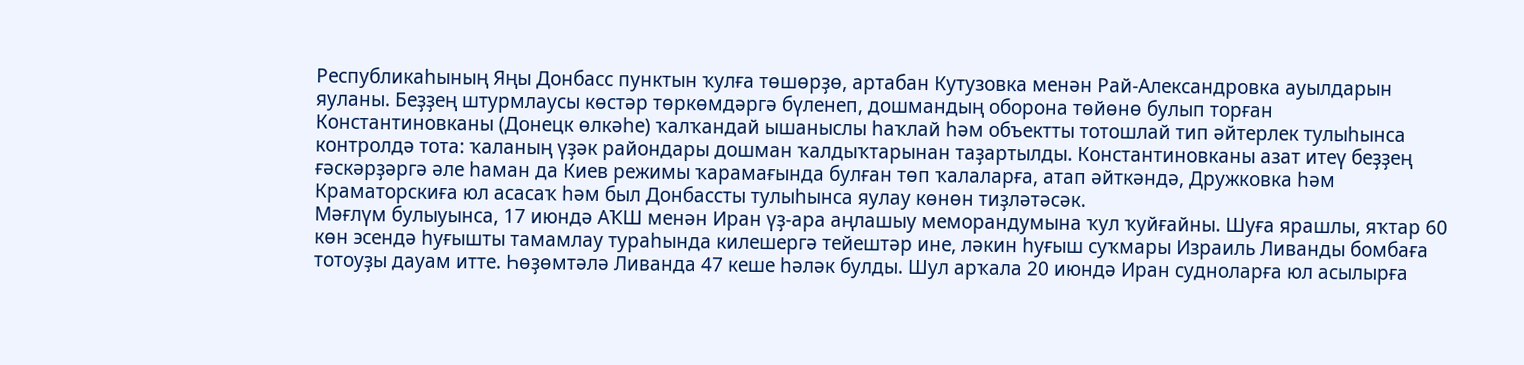Республикаһының Яңы Донбасс пунктын ҡулға төшөрҙө, артабан Кутузовка менән Рай-Александровка ауылдарын яуланы. Беҙҙең штурмлаусы көстәр төркөмдәргә бүленеп, дошмандың оборона төйөнө булып торған Константиновканы (Донецк өлкәһе) ҡалҡандай ышаныслы һаҡлай һәм объектты тотошлай тип әйтерлек тулыһынса контролдә тота: ҡаланың үҙәк райондары дошман ҡалдыҡтарынан таҙартылды. Константиновканы азат итеү беҙҙең ғәскәрҙәргә әле һаман да Киев режимы ҡарамағында булған төп ҡалаларға, атап әйткәндә, Дружковка һәм Краматорскиға юл асасаҡ һәм был Донбассты тулыһынса яулау көнөн тиҙләтәсәк.
Мәғлүм булыуынса, 17 июндә АҠШ менән Иран үҙ-ара аңлашыу меморандумына ҡул ҡуйғайны. Шуға ярашлы, яҡтар 60 көн эсендә һуғышты тамамлау тураһында килешергә тейештәр ине, ләкин һуғыш суҡмары Израиль Ливанды бомбаға тотоуҙы дауам итте. Һөҙөмтәлә Ливанда 47 кеше һәләк булды. Шул арҡала 20 июндә Иран судноларға юл асылырға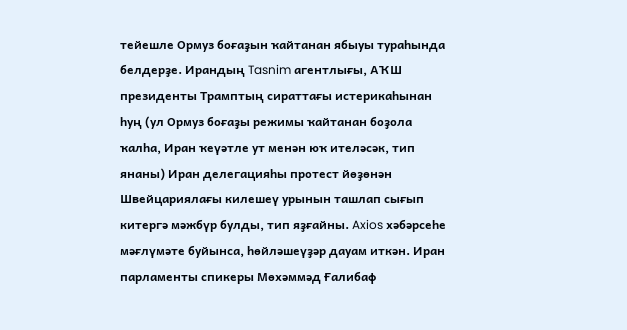тейешле Ормуз боғаҙын ҡайтанан ябыуы тураһында белдерҙе. Ирандың Tasnim агентлығы, АҠШ президенты Трамптың сираттағы истерикаһынан һуң (ул Ормуз боғаҙы режимы ҡайтанан боҙола ҡалһа, Иран ҡеүәтле ут менән юҡ ителәсәк, тип янаны) Иран делегацияһы протест йөҙөнән Швейцариялағы килешеү урынын ташлап сығып китергә мәжбүр булды, тип яҙғайны. Axios хәбәрсеһе мәғлүмәте буйынса, һөйләшеүҙәр дауам иткән. Иран парламенты спикеры Мөхәммәд Ғалибаф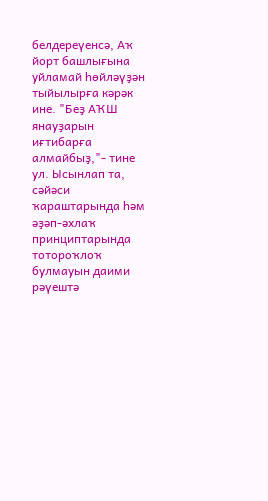белдереүенсә, Аҡ йорт башлығына уйламай һөйләүҙән тыйылырға кәрәк ине. "Беҙ АҠШ янауҙарын иғтибарға алмайбыҙ,"- тине ул. Ысынлап та, сәйәси ҡараштарында һәм әҙәп-әхлаҡ принциптарында тотороҡлоҡ булмауын даими рәүештә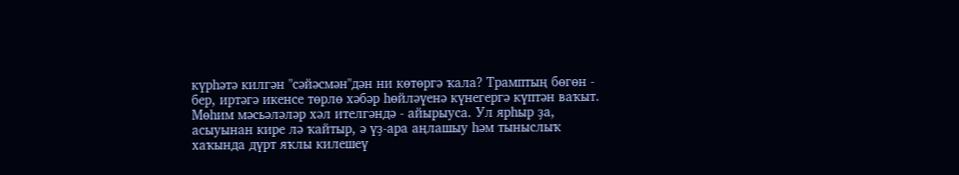күрһәтә килгән "сәйәсмән"дән ни көтөргә ҡала? Трамптың бөгөн - бер, иртәгә икенсе төрлө хәбәр һөйләүенә күнегергә күптән ваҡыт. Мөһим мәсьәләләр хәл ителгәндә - айырыуса. Ул ярһыр ҙа, асыуынан кире лә ҡайтыр, ә үҙ-ара аңлашыу һәм тыныслыҡ хаҡында дүрт яҡлы килешеү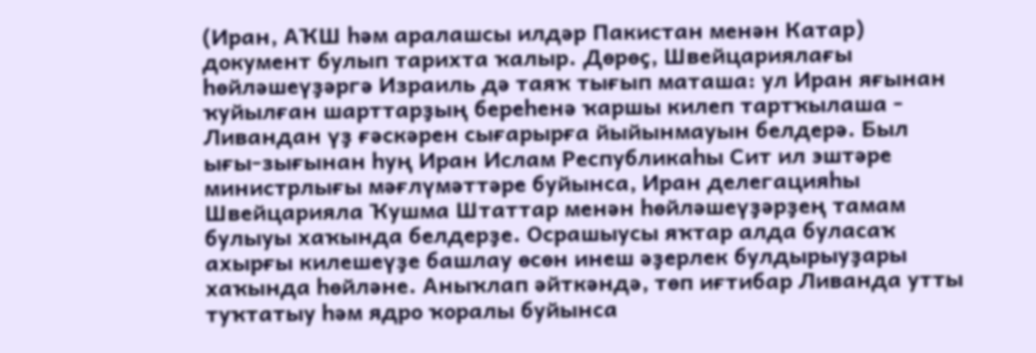(Иран, АҠШ һәм аралашсы илдәр Пакистан менән Катар) документ булып тарихта ҡалыр. Дөрөҫ, Швейцариялағы һөйләшеүҙәргә Израиль дә таяҡ тығып маташа: ул Иран яғынан ҡуйылған шарттарҙың береһенә ҡаршы килеп тартҡылаша - Ливандан үҙ ғәскәрен сығарырға йыйынмауын белдерә. Был ығы-зығынан һуң Иран Ислам Республикаһы Сит ил эштәре министрлығы мәғлүмәттәре буйынса, Иран делегацияһы Швейцарияла Ҡушма Штаттар менән һөйләшеүҙәрҙең тамам булыуы хаҡында белдерҙе. Осрашыусы яҡтар алда буласаҡ ахырғы килешеүҙе башлау өсөн инеш әҙерлек булдырыуҙары хаҡында һөйләне. Аныҡлап әйткәндә, төп иғтибар Ливанда утты туҡтатыу һәм ядро ҡоралы буйынса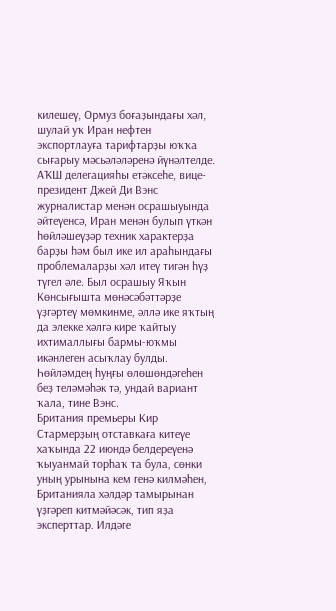килешеү, Ормуз боғаҙындағы хәл, шулай уҡ Иран нефтен экспортлауға тарифтарҙы юҡҡа сығарыу мәсьәләләренә йүнәлтелде. АҠШ делегацияһы етәксеһе, вице-президент Джей Ди Вэнс журналистар менән осрашыуында әйтеүенсә, Иран менән булып үткән һөйләшеүҙәр техник характерҙа барҙы һәм был ике ил араһындағы проблемаларҙы хәл итеү тигән һүҙ түгел әле. Был осрашыу Яҡын Көнсығышта мөнәсәбәттәрҙе үҙгәртеү мөмкинме, әллә ике яҡтың да элекке хәлгә кире ҡайтыу ихтималлығы бармы-юҡмы икәнлеген асыҡлау булды. Һөйләмдең һуңғы өлөшөндәгеһен беҙ теләмәһәк тә, ундай вариант ҡала, тине Вэнс.
Британия премьеры Кир Стармерҙың отставкаға китеүе хаҡында 22 июндә белдереүенә ҡыуанмай торһаҡ та була, сөнки уның урынына кем генә килмәһен, Британияла хәлдәр тамырынан үҙгәреп китмәйәсәк, тип яҙа эксперттар. Илдәге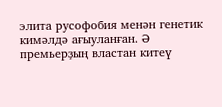элита русофобия менән генетик кимәлдә ағыуланған. Ә премьерҙың властан китеү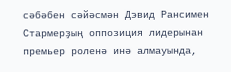сәбәбен сәйәсмән Дэвид Рансимен Стармерҙың оппозиция лидерынан премьер роленә инә алмауында,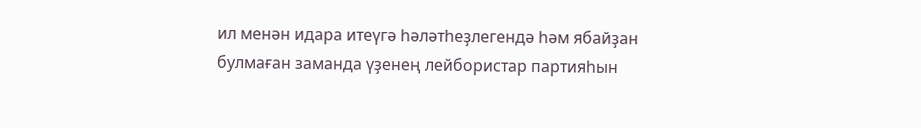ил менән идара итеүгә һәләтһеҙлегендә һәм ябайҙан булмаған заманда үҙенең лейбористар партияһын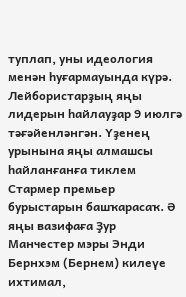туплап, уны идеология менән һуғармауында күрә. Лейбористарҙың яңы лидерын һайлауҙар 9 июлгә тәғәйенләнгән. Үҙенең урынына яңы алмашсы һайланғанға тиклем Стармер премьер бурыстарын башҡарасаҡ. Ә яңы вазифаға Ҙур Манчестер мэры Энди Бернхэм (Бернем) килеүе ихтимал,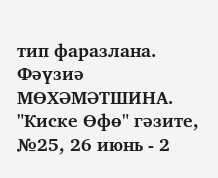тип фаразлана.
Фәүзиә МӨХӘМӘТШИНА.
"Киске Өфө" гәзите, №25, 26 июнь - 2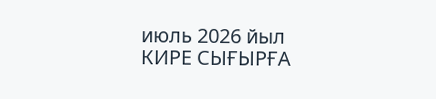июль 2026 йыл
КИРЕ СЫҒЫРҒА